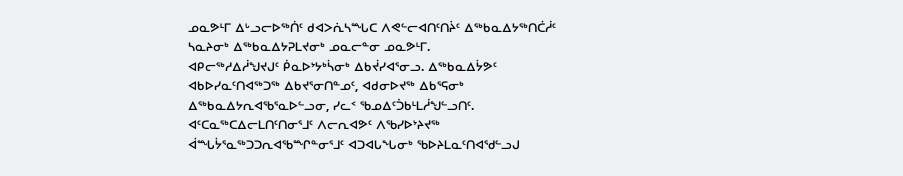ᓄᓇᕗᒻᒥ ᐃᒡᓗᓕᐅᖅᑏᑦ ᑯᐊᐳᕇᓴᙵᑕ ᐱᕙᓪᓕᐊᑎᑦᑎᔩᑦ ᐃᖅᑲᓇᐃᔭᖅᑎᑖᓲᑦ ᓴᓇᔨᓂᒃ ᐃᖅᑲᓇᐃᔭᕈᒪᔪᓂᒃ ᓄᓇᓕᓐᓂ ᓄᓇᕗᒻᒥ.
ᐊᑭᓕᖅᓱᐃᓲᖑᔪᒍᑦ ᑮᓇᐅᔾᔭᒃᓵᓂᒃ ᐃᑲᔫᓯᐊᕐᓂᓗ. ᐃᖅᑲᓇᐃᔮᕗᑦ ᐊᑲᐅᓯᓇᑦᑎᐊᖅᑐᖅ ᐃᑲᔪᕐᓂᑎᓐᓄᑦ, ᐊᑯᓂᐅᔪᖅ ᐃᑲᕐᕋᓂᒃ ᐃᖅᑲᓇᐃᔭᕆᐊᖃᕐᓇᐅᓪᓗᓂ, ᓯᓚᑉ ᖃᓄᐃᑦᑑᑲᒻᒪᓲᖑᓪᓗᑎᑦ. ᐊᑦᑕᓇᖅᑕᐃᓕᒪᑎᑦᑎᓂᕐᒧᑦ ᐱᓕᕆᐊᕗᑦ ᐱᖃᓯᐅᔾᔨᔪᖅ ᐋᙵᔮᕐᓇᖅᑐᑐᕆᐊᖃᙱᓐᓂᕐᒧᑦ ᐊᑐᐊᒐᖓᓂᒃ ᖃᐅᔨᒪᓇᑦᑎᐊᖁᓪᓗᒍ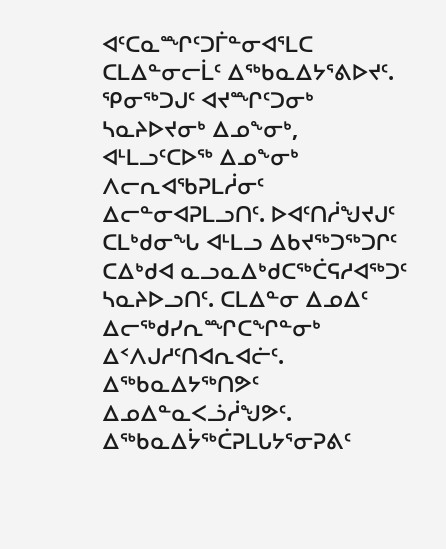ᐊᑦᑕᓇᙱᑦᑐᒦᓐᓂᐊᕐᒪᑕ ᑕᒪᐃᓐᓂᓕᒫᑦ ᐃᖅᑲᓇᐃᔭᕐᕕᐅᔪᑦ.
ᕿᓂᖅᑐᒍᑦ ᐊᔪᙱᑦᑐᓂᒃ ᓴᓇᔨᐅᔪᓂᒃ ᐃᓄᖕᓂᒃ, ᐊᒻᒪᓗᑦᑕᐅᖅ ᐃᓄᖕᓂᒃ ᐱᓕᕆᐊᖃᕈᒪᓲᓂᑦ ᐃᓕᓐᓂᐊᕈᒪᓗᑎᑦ. ᐅᐊᑦᑎᓲᖑᔪᒍᑦ ᑕᒪᒃᑯᓂᖓ ᐊᒻᒪᓗ ᐃᑲᔪᖅᑐᖅᑐᒋᑦ ᑕᐃᒃᑯᐊ ᓇᓗᓇᐃᒃᑯᑕᖅᑖᕋᓱᐊᖅᑐᑦ ᓴᓇᔨᐅᓗᑎᑦ. ᑕᒪᐃᓐᓂ ᐃᓄᐃᑦ ᐃᓕᖅᑯᓯᕆᙱᑕᖏᓐᓂᒃ ᐃᑉᐱᒍᓱᑦᑎᐊᕆᐊᓖᑦ. ᐃᖅᑲᓇᐃᔭᖅᑎᕗᑦ ᐃᓄᐃᓐᓇᐸᓘᓲᖑᕗᑦ.
ᐃᖅᑲᓇᐃᔮᖅᑖᕈᒪᒐᔭᕐᓂᕈᕕᑦ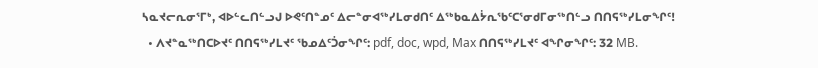ᓴᓇᔪᓕᕆᓂᕐᒥᒃ, ᐊᐅᓪᓚᑎᓪᓗᒍ ᐅᕙᑦᑎᓐᓄᑦ ᐃᓕᓐᓂᐊᖅᓯᒪᓂᑯᑎᑦ ᐃᖅᑲᓇᐃᔮᕆᖃᑦᑕᕐᓂᑯᒥᓂᖅᑎᓪᓗ ᑎᑎᕋᖅᓯᒪᓂᖏᑦ!
  • ᐱᔪᓐᓇᖅᑎᑕᐅᔪᑦ ᑎᑎᕋᖅᓯᒪᔪᑦ ᖃᓄᐃᑦᑑᓂᖏᑦ: pdf, doc, wpd, Max ᑎᑎᕋᖅᓯᒪᔪᑦ ᐊᖏᓂᖏᑦ: 32 MB.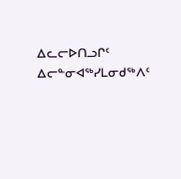ᐃᓚᓕᐅᑎᓗᒋᑦ ᐃᓕᓐᓂᐊᖅᓯᒪᓂᑯᖅᐱᑦ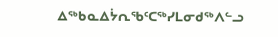ᐃᖅᑲᓇᐃᔮᕆᖃᑦᑕᖅᓯᒪᓂᑯᖅᐱᓪᓗ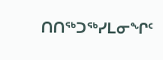ᑎᑎᖅᑐᖅᓯᒪᓂᖏᑦ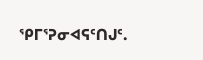ᕿᒥᕐᕈᓂᐊᕋᑦᑎᒍᑦ.